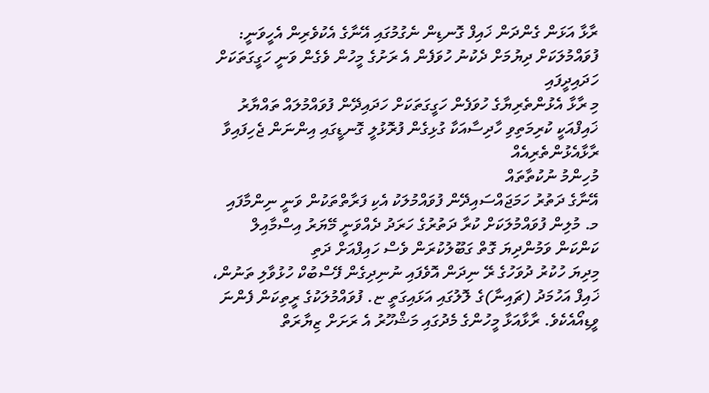ރާޅާ އަޅަން ގެންދަން ޚައިފް ގޮނޑިން ނެގުމުގައި އޭނާގެ އެކުވެރިން އެހީވަނީ: ފުވައްމުލަކަށް ދިޔުމަށް ދެކުނު ހުވަފެން އެ ރަށުގެ މީހުން ވެގެން ވަނީ ހަގީގަތަކަށް ހަދައިދީފައި
މި ރާޅާ އެޅުންތެރިޔާގެ ހުވަފެން ހަގީގަތަކަށް ހަދައިދޭން ފުވައްމުލައް ތައްޔާރު
ޚައިފްއަކީ ކުރިމަތިވި ހާދިސާއަކާ ގުޅިގެން ފުރޮޅުލީ ގޮނޑީގައި އިންނަން ޖެހިފައިވާ ރާޅާއެޅުންތެރިއެއް
މުހިންމު ނުކުތާތައް
އޭނާގެ ދަތުރު ހަމަޖައްސައިދޭން ފުވައްމުލަކު އެކި ފަރާތްތަކުން ވަނީ ނިންމާފައި
މ. މުލިން ފުވައްމުލަކަށް ކުރާ ދަތުރުގެ ހަރަދު ދެއްވަނީ މޭޔަރު އިސްމާއިލް
ކަންކަން ވަމުންދިޔަ ގޮތް ގަބޫލުކުރަން ވެސް ހައިފްއަށް ދަތި
މިދިޔަ ހުކުރު ދުވަހުގެ ރޭ ނިދަން އޮވެފައި ނުނިދިގެން ފޭސްބުކް ހުޅުވާލި ތަނުން، ޚައިފް އަހުމަދު (ޗައިނާ)ގެ ލޮލުގައި އަޅައިގަތީ ޏ. ފުވައްމުލަކުގެ ރީތިކަން ފެންނަ ވީޑިއޯއެކެވެ. ރާޅާއަޅާ މީހުންގެ މެދުގައި މަޝްހޫރު އެ ރަށަށް ޒިޔާރަތް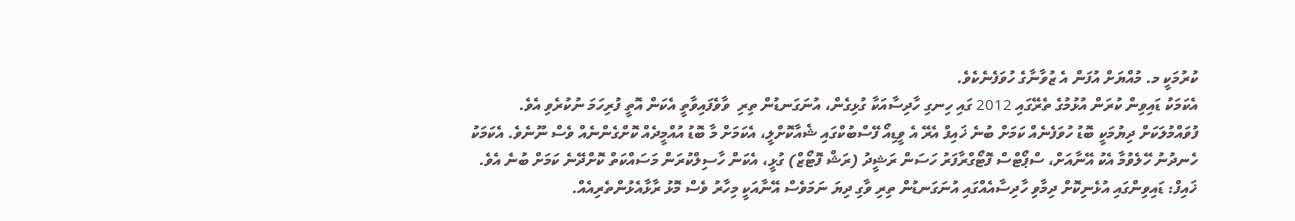ކުރުމަކީ މ. މުއްޔަށް އުފަން އެ ޒުވާނާގެ ހުވަފެނެކެވެ.
އެކަމަކު ޑައިވިން ކުރަން އުޅުމުގެ ތެރޭގައި 2012 ގައި ހިނގި ހާދިސާއަކާ ގުޅިގެން، އުނަގަނޑުން ތިރި  ވާވެފައިވާތީ އެކަން އޮތީ ފުރިހަމަ ނުކުރެވި އެވެ.
ފުވައްމުލަކަށް ދިޔުމަކީ ބޮޑު ހުވަފެނެއް ކަމަށް ބުނެ ޚައިފް އެރޭ އެ ވީޑިއޯ ފޭސްބުކްގައި ޝެއާކޮށްލީ، އެކަމަށް މާ ބޮޑު އުއްމީދެއް ކޮށްގެންނެއް ވެސް ނޫނެވެ. އެކަމަކު ހެނދުނު ހޭލެވުމާ އެކު އޭނާއަށް، ސްޕޯޓްސް ފޮޓޯގްރާފަރު ހަސަން ރަޝީދު (ރަޝް ފޮޓޯޒް) ގުޅީ، އެކަން ހާސިލްކުރަން މަސައްކަތް ކޮށްދޭނެ ކަމަށް ބުނެ އެވެ.
ޚައިފް: ޑައިވިންގައި އުޅެނިކޮށް ދިމާވި ހާދިސާއެއްގައި އުނަގަނޑުން ތިރި ވާގި ދިޔަ ނަމަވެސް އޭނާއަކީ މިހާރު ވެސް މޮޅު ރާޅާއެޅުންތެރިއެއް.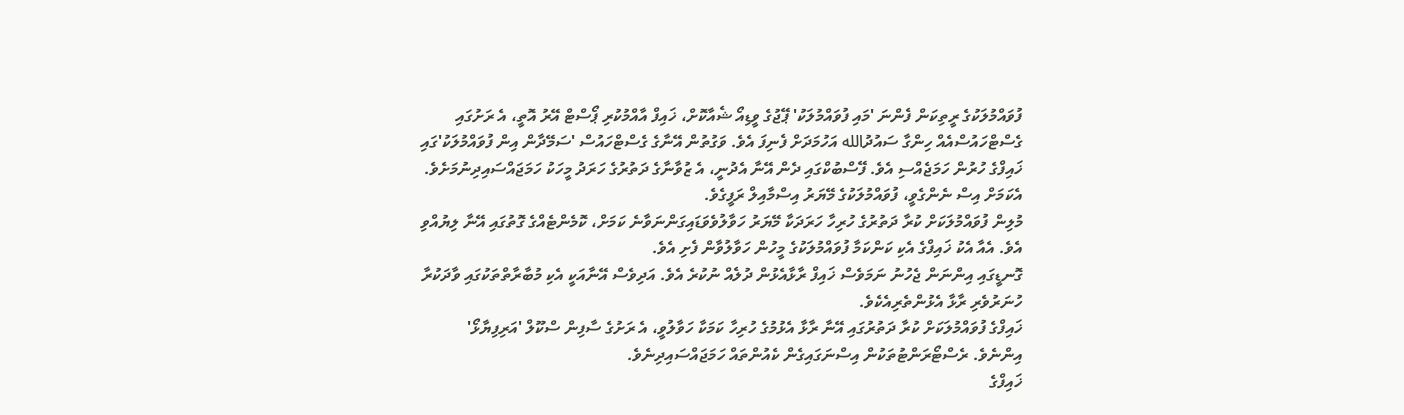ފުވައްމުލަކުގެ ރީތިކަން ފެންނަ 'މައި ފުވައްމުލަކު' ޕޭޖުގެ ވީޑިއޯ ޝެއާކޮށް، ޚައިފް އާއްމުކުރި ޕޯސްޓް އޭރު އޮތީ، އެ ރަށުގައި ގެސްޓްހައުސްއެއް ހިންގާ ސައުދުالله އަހުމަދަށް ފެނިފަ އެވެ. ވަގުތުން އޭނާގެ ގެސްޓްހައުސް 'ސަމޭދާން އިން ފުވައްމުލަކު'ގައި ޚައިފްގެ ހުރުން ހަމަޖެއްސި އެވެ. ފޭސްބުކްގައި ދެން އޭނާ އެދުނީ، އެ ޒުވާނާގެ ދަތުރުގެ ހަރަދު މީހަކު ހަމަޖައްސައިދިނުމަށެވެ.
އެކަމަށް އިސް ނެންގެވީ، ފުވައްމުލަކުގެ މޭޔަރު އިސްމާއިލް ރަފީގެވެ.
މުލިން ފުވައްމުލަކަށް ކުރާ ދަތުރުގެ ހުރިހާ ހަރަދަކާ މޭޔަރު ހަވާލުވެވަޑައިގަންނަވާނެ ކަމަށް، ކޮމެންޓެއްގެ ގޮތުގައި އޭނާ ލިޔުއްވި އެވެ. އެއާ އެކު ޚައިފްގެ އެކި ކަންކަމާ ފުވައްމުލަކުގެ މީހުން ހަވާލުވާން ފެށި އެވެ.
ގޮނޑީގައި އިންނަން ޖެހުނު ނަމަވެސް ޚައިފް ރާޅާއެޅުން ދުލެއް ނުކުރެ އެވެ. އަދިވެސް އޭނާއަކީ އެކި މުބާރާތްތަކުގައި ވާދަކުރާ ހުނަރުވެރި ރާޅާ އެޅުންތެރިއެކެވެ.
ޚައިފްގެ ފުވައްމުލަކަށް ކުރާ ދަތުރުގައި އޭނާ ރާޅާ އެޅުމުގެ ހުރިހާ ކަމަކާ ހަވާލުވީ، އެ ރަށުގެ ސާފިން ސްކޫލް 'އަރިފިޔާޅޯ' އިންނެވެ. ރެސްޓޯރަންޓުތަކުން އިސްނަގައިގެން ކެއުންތައް ހަމަޖައްސައިދިނެވެ.
ޚައިފްގެ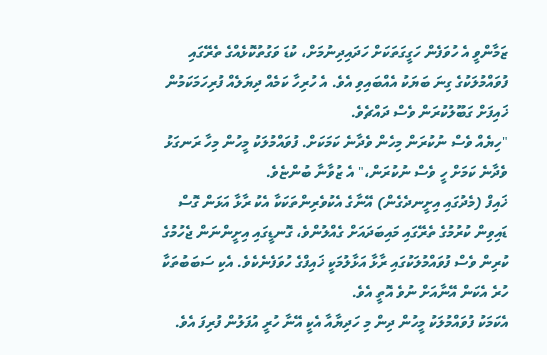ޒަމާންވީ އެ ހުވަފެން ހަގީގަތަކަށް ހަދައިދިނުމަށް، ކުޑަ ވަގުތުކޮޅެއްގެ ތެރޭގައި ފުވައްމުލަކުގެ ގިނަ ބަޔަކު އެއްބައިވި އެވެ. އެ ހުރިހާ ކަމެއް ދިޔަލެއް ފުރިހަމަކަމުން ޚައިފަށް ގަބޫލުކުރަން ވެސް ދައްޗެވެ.
"ހިޔެއް ވެސް ނުކުރަން މިހެން ވެދާނެ ކަމަކަށް. ފުވައްމުލަކު މީހުން މިހާ ރަނގަޅު ވެދާނެ ކަމަށް ހީ ވެސް ނުކުރަން،" އެ ޒުވާނާ ބުންޏެވެ.
ޚައިފް (މެދުގައި އިށީނދެގެން) އޭނާގެ އެކުވެރިންތަކަކާ އެކު ރާޅާ އަޅަން ގޮސް
ޑައިވިން ކުރުމުގެ ތެރޭގައި މައިބަދައަށް ގެއްލުންވެ، ގޮނޑީގައި އިށީންނަން ޖެހުމުގެ ކުރިން ވެސް ފުވައްމުލަކުގައި ރާޅާ އަޅާލުމަކީ ޚައިފްގެ ހުވަފެނެކެވެ. އެކި ސަބަބުތަކާ ހުރެ އެކަން އޭނާއަށް ނުވެ އޮތީ އެވެ.
އެކަމަކު ފުވައްމުލަކު މީހުން ދިން މި ހަދިޔާއާ އެކީ އޭނާ ހުރީ އުފަލުން ފުރިފަ އެވެ.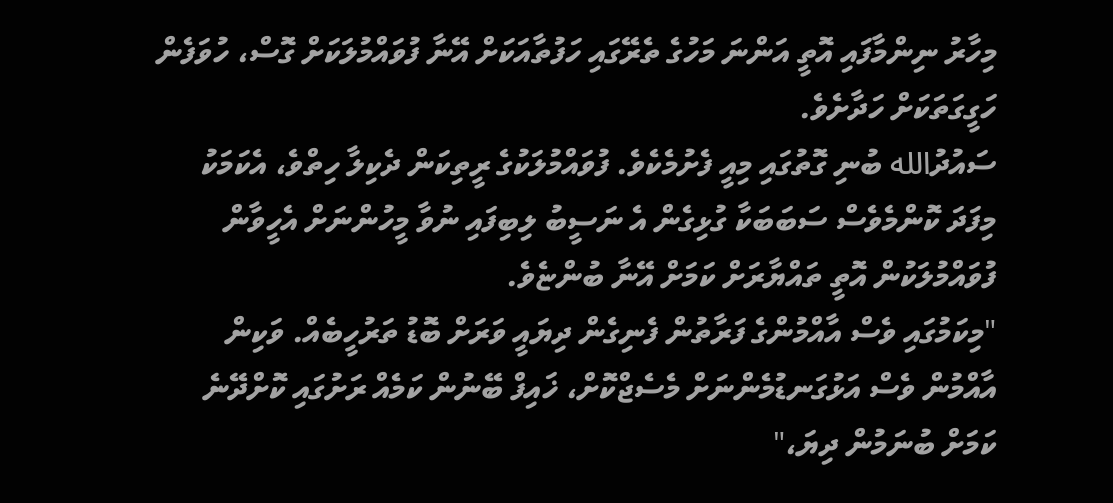މިހާރު ނިންމާފައި އޮތީ އަންނަ މަހުގެ ތެރޭގައި ހަފުތާއަކަށް އޭނާ ފުވައްމުލަކަށް ގޮސް، ހުވަފެން ހަގީގަތަކަށް ހަދާށެވެ.
ސައުދުالله ބުނި ގޮތުގައި މިއީ ފެށުމެކެވެ. ފުވައްމުލަކުގެ ރީތިކަން ދެކިލާ ހިތްވެ، އެކަމަކު މިފަދަ ކޮންމެވެސް ސަބަބަކާ ގުޅިގެން އެ ނަސީބު ލިބިފައި ނުވާ މީހުންނަށް އެހީވާން ފުވައްމުލަކުން އޮތީ ތައްޔާރަށް ކަމަށް އޭނާ ބުންޏެވެ.
"މިކަމުގައި ވެސް އާއްމުންގެ ފަރާތުން ފެނިގެން ދިޔައީ ވަރަށް ބޮޑު ތަރުހީބެއް. ވަކިން އާއްމުން ވެސް އަޅުގަނޑުމެންނަށް މެސެޖްކޮށް، ޚައިފް ބޭނުން ކަމެއް ރަށުގައި ކޮށްދޭނެ ކަމަށް ބުނަމުން ދިޔަ،"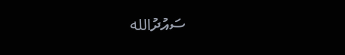ސައުދުالله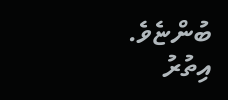ބުންޏެވެ.
އިތުރު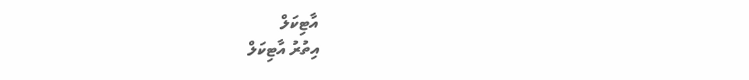އާޓިކަލް
އިތުރު އާޓިކަލް